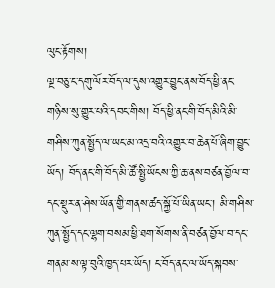ལུང་རྟོགས།
ལྔ་བཅུ་ང་དགུ་ལོར་བོད་ལ་དུས་འགྱུར་བྱུང་ནས་བོད་ཕྱི་ནང་གཉིས་སུ་གྱུར་པའི་དབང་གིས། བོད་ཕྱི་ནང་གི་བོད་མིའི་མི་གཤིས་ཀུན་སྤྱོད་ལ་ཡང་མ་འདྲ་བའི་འགྱུར་བ་ཆེན་པོ་ཞིག་བྱུང་ཡོད། བོད་ནང་གི་བོད་མི་ཚོ་སྤྱི་ཡོངས་ཀྱི་ཆ་ནས་བཙན་བྱོལ་བ་དང་སྡུར་ན་ཤེས་ཡོན་གྱི་གནས་ཚད་སྐྱོ་པོ་ཡིན་ཡང་། མི་གཤིས་ཀུན་སྤྱོད་དང་ལྷག་བསམ་ཕྱི་ཐག་སོགས་ནི་བཙན་བྱོལ་བ་དང་གནམ་ས་ལྟ་བུའི་ཁྱད་པར་ཡོད། ང་བོད་ནང་ལ་ཡོད་སྐབས་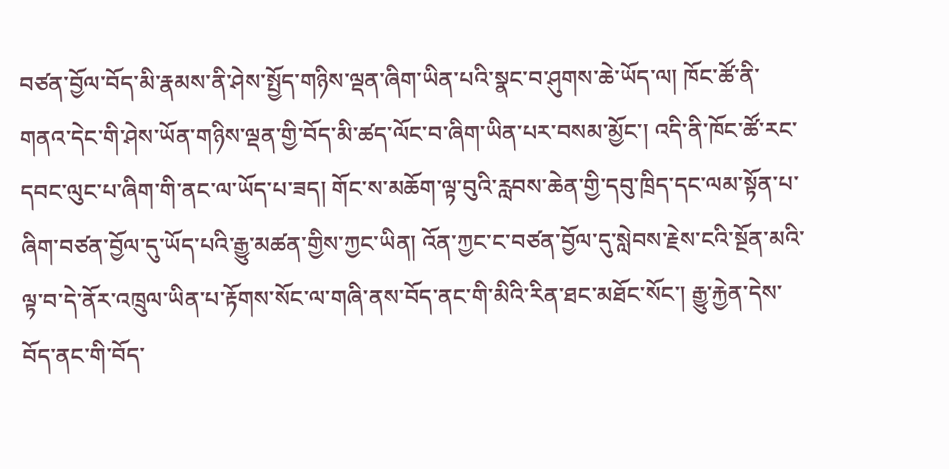བཙན་བྱོལ་བོད་མི་རྣམས་ནི་ཤེས་སྤྱོད་གཉིས་ལྡན་ཞིག་ཡིན་པའི་སྣང་བ་ཤུགས་ཆེ་ཡོད་ལ། ཁོང་ཚོ་ནི་གནའ་དེང་གི་ཤེས་ཡོན་གཉིས་ལྡན་གྱི་བོད་མི་ཚད་ལོང་བ་ཞིག་ཡིན་པར་བསམ་མྱོང་། འདི་ནི་ཁོང་ཚོ་རང་དབང་ལུང་པ་ཞིག་གི་ནང་ལ་ཡོད་པ་ཟད། གོང་ས་མཆོག་ལྟ་བུའི་རླབས་ཆེན་གྱི་དབུ་ཁྲིད་དང་ལམ་སྟོན་པ་ཞིག་བཙན་བྱོལ་དུ་ཡོད་པའི་རྒྱུ་མཚན་གྱིས་ཀྱང་ཡིན། འོན་ཀྱང་ང་བཙན་བྱོལ་དུ་སླེབས་རྗེས་ངའི་སྔོན་མའི་ལྟ་བ་དེ་ནོར་འཁྲུལ་ཡིན་པ་རྟོགས་སོང་ལ་གཞི་ནས་བོད་ནང་གི་མིའི་རིན་ཐང་མཐོང་སོང་། རྒྱུ་རྐྱེན་དེས་བོད་ནང་གི་བོད་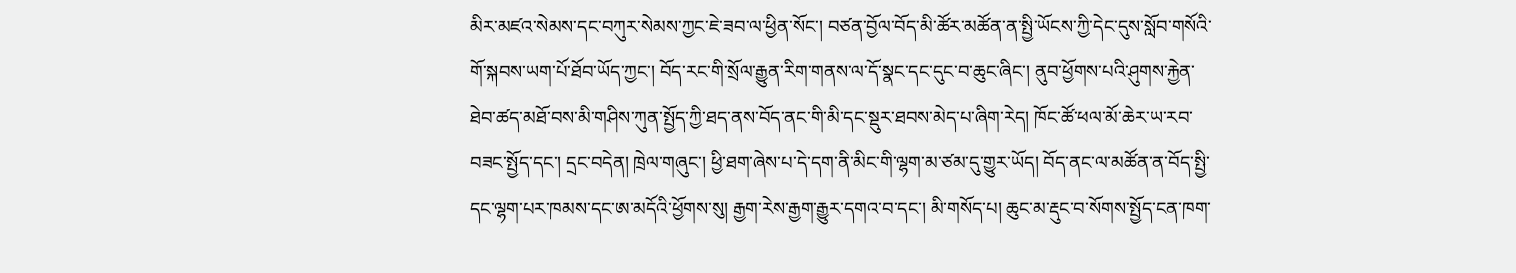མིར་མཛའ་སེམས་དང་བཀུར་སེམས་ཀྱང་ཇེ་ཟབ་ལ་ཕྱིན་སོང་། བཙན་བྱོལ་བོད་མི་ཚོར་མཚོན་ན་སྤྱི་ཡོངས་ཀྱི་དེང་དུས་སློབ་གསོའི་གོ་སྐབས་ཡག་པོ་ཐོབ་ཡོད་ཀྱང་། བོད་རང་གི་སྲོལ་རྒྱུན་རིག་གནས་ལ་དོ་སྣང་དང་དུང་བ་ཆུང་ཞིང་། ནུབ་ཕྱོགས་པའི་ཤུགས་རྐྱེན་ཐེབ་ཚད་མཐོ་བས་མི་གཤིས་ཀུན་སྤྱོད་ཀྱི་ཐད་ནས་བོད་ནང་གི་མི་དང་སྡུར་ཐབས་མེད་པ་ཞིག་རེད། ཁོང་ཚོ་ཕལ་མོ་ཆེར་ཡ་རབ་བཟང་སྤྱོད་དང་། དྲང་བདེན། ཁྲེལ་གཞུང་། ཕྱི་ཐག་ཞེས་པ་དེ་དག་ནི་མིང་གི་ལྷག་མ་ཙམ་དུ་གྱུར་ཡོད། བོད་ནང་ལ་མཚོན་ན་བོད་སྤྱི་དང་ལྷག་པར་ཁམས་དང་ཨ་མདོའི་ཕྱོགས་སུ། རྒྱག་རེས་རྒྱག་རྒྱུར་དགའ་བ་དང་། མི་གསོད་པ། ཆུང་མ་རྡུང་བ་སོགས་སྤྱོད་ངན་ཁག་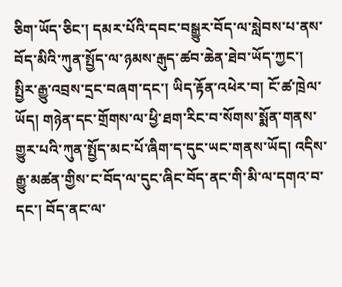ཅིག་ཡོད་ཅིང་། དམར་པོའི་དབང་བསྒྱུར་བོད་ལ་སླེབས་པ་ནས་བོད་མིའི་ཀུན་སྤྱོད་ལ་ཉམས་རྒུད་ཚབ་ཆེན་ཐེབ་ཡོད་ཀྱང་། སྤྱིར་རྒྱུ་འབྲས་དྲང་བཞག་དང་། ཡིད་རྟོན་འཕེར་བ། ངོ་ཚ་ཁྲེལ་ཡོད། གཉེན་དང་གྲོགས་ལ་ཕྱི་ཐག་རིང་བ་སོགས་སྨོན་གནས་གྱུར་པའི་ཀུན་སྤྱོད་མང་པོ་ཞིག་ད་དུང་ཡང་གནས་ཡོད། འདིས་རྒྱུ་མཚན་གྱིས་ང་བོད་ལ་དུང་ཞིང་བོད་ནང་གི་མི་ལ་དགའ་བ་དང་། བོད་ནང་ལ་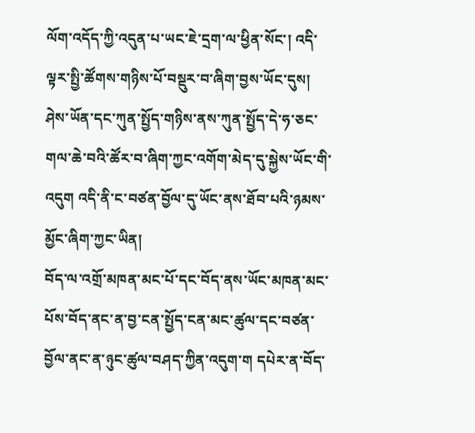ལོག་འདོད་ཀྱི་འདུན་པ་ཡང་ཇེ་དྲག་ལ་ཕྱིན་སོང་། འདི་ལྟར་སྤྱི་ཚོགས་གཉིས་པོ་བསྡུར་བ་ཞིག་བྱས་ཡོང་དུས། ཤེས་ཡོན་དང་ཀུན་སྤྱོད་གཉིས་ནས་ཀུན་སྤྱོད་དེ་ཧ་ཅང་གལ་ཆེ་བའི་ཚོར་བ་ཞིག་ཀྱང་འགོག་མེད་དུ་སྐྱེས་ཡོང་གི་འདུག འདི་ནི་ང་བཙན་བྱོལ་དུ་ཡོང་ནས་ཐོབ་པའི་ཉམས་མྱོང་ཞིག་ཀྱང་ཡིན།
བོད་ལ་འགྲོ་མཁན་མང་པོ་དང་བོད་ནས་ཡོང་མཁན་མང་པོས་བོད་ནང་ན་བྱ་ངན་སྤྱོད་ངན་མང་ཚུལ་དང་བཙན་བྱོལ་ནང་ན་ཉུང་ཚུལ་བཤད་ཀྱིན་འདུག་ག དཔེར་ན་བོད་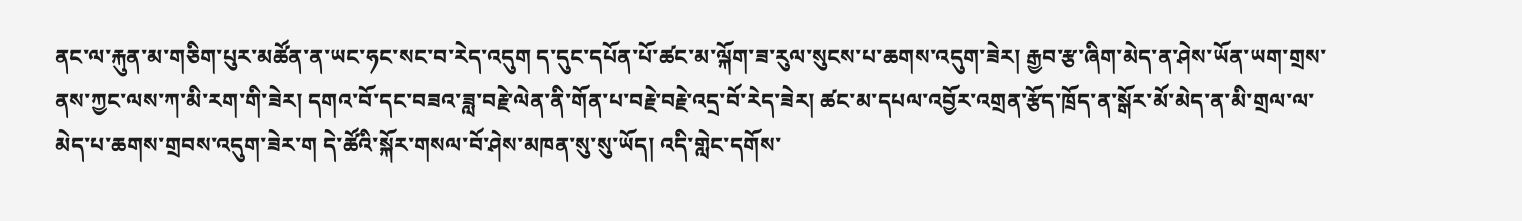ནང་ལ་རྐུན་མ་གཅིག་པུར་མཚོན་ན་ཡང་ཧང་སང་བ་རེད་འདུག ད་དུང་དཔོན་པོ་ཚང་མ་ལྐོག་ཟ་རུལ་སུངས་པ་ཆགས་འདུག་ཟེར། རྒྱབ་རྩ་ཞིག་མེད་ན་ཤེས་ཡོན་ཡག་གྲས་ནས་ཀྱང་ལས་ཀ་མི་རག་གི་ཟེར། དགའ་བོ་དང་བཟའ་ཟླ་བརྗེ་ལེན་ནི་གོན་པ་བརྗེ་བརྗེ་འདྲ་བོ་རེད་ཟེར། ཚང་མ་དཔལ་འབྱོར་འགྲན་རྩོད་ཁྲོད་ན་སྒོར་མོ་མེད་ན་མི་གྲལ་ལ་མེད་པ་ཆགས་གྲབས་འདུག་ཟེར་ག དེ་ཚོའི་སྐོར་གསལ་བོ་ཤེས་མཁན་སུ་སུ་ཡོད། འདི་གླེང་དགོས་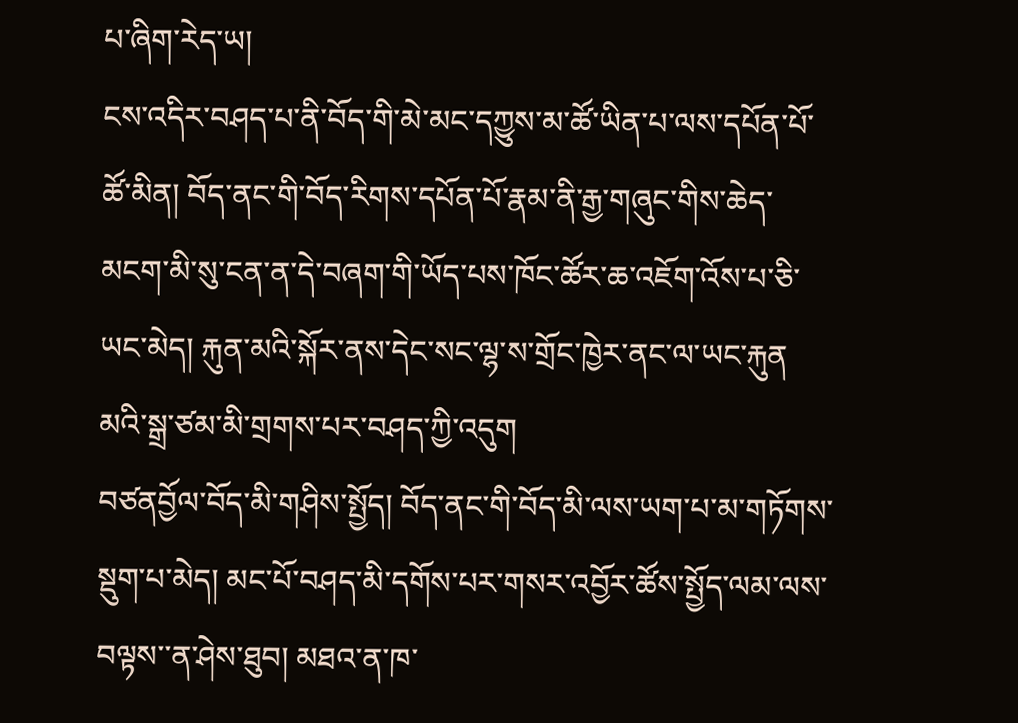པ་ཞིག་རེད་ཡ།
ངས་འདིར་བཤད་པ་ནི་བོད་གི་མེ་མང་དཀྱུས་མ་ཚོ་ཡིན་པ་ལས་དཔོན་པོ་ཚོ་མིན། བོད་ནང་གི་བོད་རིགས་དཔོན་པོ་རྣམ་ནི་རྒྱ་གཞུང་གིས་ཆེད་མངག་མི་སུ་ངན་ན་དེ་བཞག་གི་ཡོད་པས་ཁོང་ཚོར་ཆ་འཇོག་འོས་པ་ཅི་ཡང་མེད། རྐུན་མའི་སྐོར་ནས་དེང་སང་ལྷ་ས་གྲོང་ཁྱེར་ནང་ལ་ཡང་རྐུན མའི་སྒྲ་ཙམ་མི་གྲགས་པར་བཤད་ཀྱི་འདུག
བཙནབྱོལ་བོད་མི་གཤིས་སྤྱོད། བོད་ནང་གི་བོད་མི་ལས་ཡག་པ་མ་གཏོགས་སྡུག་པ་མེད། མང་པོ་བཤད་མི་དགོས་པར་གསར་འབྱོར་ཚོས་སྤྱོད་ལམ་ལས་བལྟས་་ན་ཤེས་ཐུབ། མཐའ་ན་ཁ་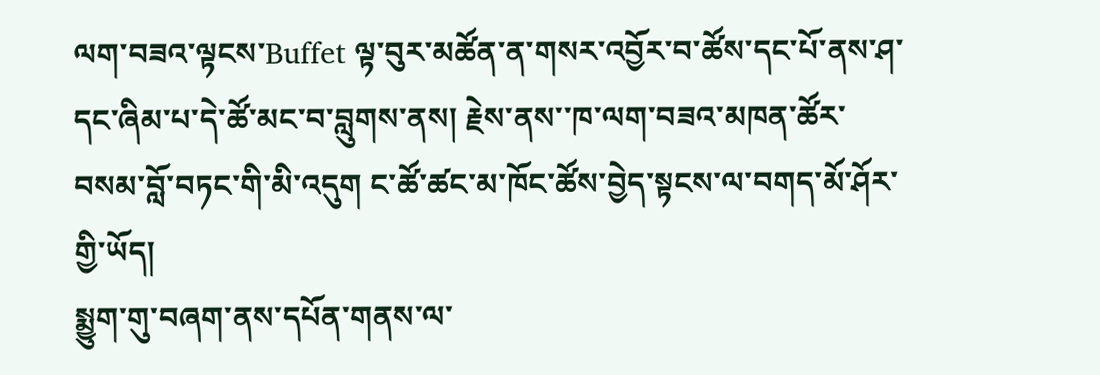ལག་བཟའ་ལྟངས་Buffet ལྟ་བུར་མཚོན་ན་གསར་འབྱོར་བ་ཚོས་དང་པོ་ནས་ཤ་དང་ཞིམ་པ་དེ་ཚོ་མང་བ་བླུགས་ནས། རྗེས་ནས་་ཁ་ལག་བཟའ་མཁན་ཚོར་བསམ་བློ་བཏང་གི་མི་འདུག ང་ཚོ་ཚང་མ་ཁོང་ཚོས་བྱེད་སྟངས་ལ་བགད་མོ་ཤོར་གྱི་ཡོད།
སྨྱུག་གུ་བཞག་ནས་དཔོན་གནས་ལ་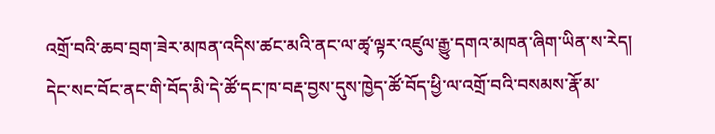འགྲོ་བའི་ཆབ་བྲག་ཟེར་མཁན་འདིས་ཚང་མའི་ནང་ལ་ཚྭ་ལྟར་འཛུལ་རྒྱུ་དགའ་མཁན་ཞིག་ཡིན་ས་རེད།
དེང་སང་བོང་ནང་གི་བོད་མི་དེ་ཚོ་དང་ཁ་བརྡ་བྱས་དུས་ཁྱེད་ཚོ་བོད་ཕྱི་ལ་འགྲོ་བའི་བསམས་རྣོ་མ་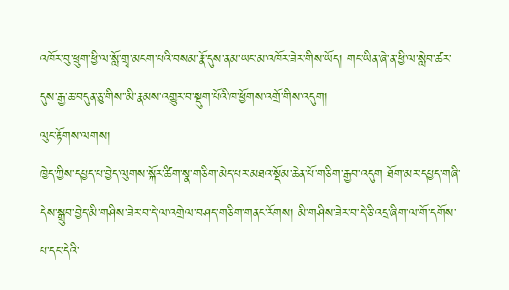འཁོར་བུ་ཕྲུག་ཕྱི་ལ་སློ་གྲྭ་མངག་པའི་བསམ་རྣོ་དུས་ནམ་ཡང་མ་འཁོར་ཟེར་གིས་ཡོད། གང་ཡིན་ཞེ་ན་ཕྱི་ལ་སླེབ་ཚར་དུས་རྒྱ་ཆ་བདུན་ཅུ་གིས་་མི་རྣམས་འགྱུར་བ་སྡུག་པོའི་ཁ་ཕྱོགས་འགྲོ་གིས་འདུག།
ལུང་རྟོགས་ལགས།
ཁྱེད་ཀྱིས་དཔྱད་པ་བྱེད་ལུགས་སྐོར་ཚིག་སྣ་གཅིག་མེད་པར་མཐའ་སྡོམ་ཆེན་པོ་གཅིག་རྒྱབ་འདུག ཐོག་མར་དཔྱད་གཞི་དེས་སྒྲུབ་བྱེད་མི་གཤིས་ཟེར་བ་དེ་ལ་འགྲེལ་བཤད་གཅིག་གནང་རོགས། མི་གཤིས་ཟེར་བ་དེ་ཅི་འདྲ་ཞིག་ལ་གོ་དགོས་པ་དང་དེའི་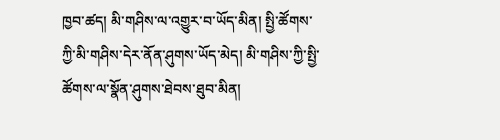ཁྱབ་ཚད། མི་གཤིས་ལ་འགྱུར་བ་ཡོད་མིན། སྤྱི་ཚོགས་ཀྱི་མི་གཤིས་དེར་ནོན་ཤུགས་ཡོད་མེད། མི་གཤིས་ཀྱི་སྤྱི་ཚོགས་ལ་སྣོན་ཤུགས་ཐེབས་ཐུབ་མིན།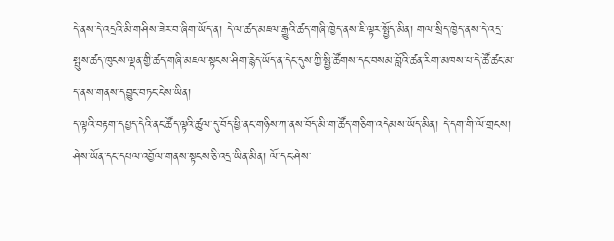དེ་ནས་དེ་འདྲའི་མི་གཤིས་ཟེར་བ་ཞིག་ཡོད་ན། དེ་ལ་ཚད་མཇལ་རྒྱུའི་ཚད་གཞི་ཁྱེད་ནས་ཇི་ལྟར་སྤྱོད་མིན། གལ་སྲིད་ཁྱེད་ནས་དེ་འདྲ་སྤུས་ཚད་ཁུངས་ལྡན་གྱི་ཚད་གཞི་མཇལ་སྟངས་ཤིག་རྙེད་ཡོད་ན་དེང་དུས་ཀྱི་སྤྱི་ཚོགས་དང་བསམ་བློའི་ཚན་རིག་མཁས་པ་དེ་ཚོ་ཚང་མ་ད་ནས་གནས་དབྱུང་བཏང་ངེས་ཡིན།
ད་ལྟའི་བརྟག་དཔྱད་དེའི་ནང་ཚོད་ལྟའི་ཚུལ་དུ་བོད་ཕྱི་ནང་གཉིས་ཀ་ནས་བོད་མི་ག་ཚོད་གཅིག་འདེམས་ཡོད་མིན། དེ་དག་གི་ལོ་གྲངས། ཤེས་ཡོན་དང་དཔལ་འབྱོལ་གནས་སྟངས་ཅི་འདྲ་ཡིན་མིན། ལོ་དང་ཤེས་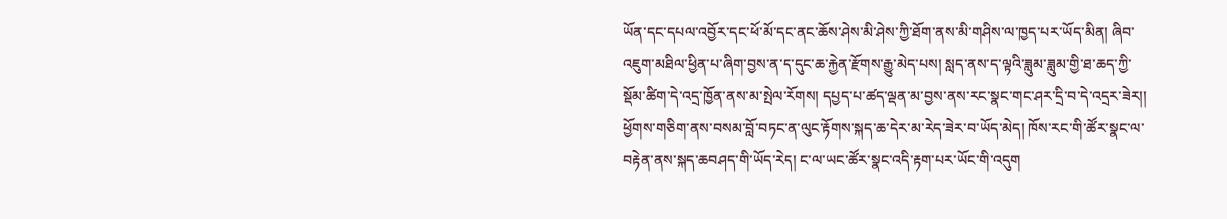ཡོན་དང་དཔལ་འབྱོར་དང་ཕོ་མོ་དང་ནང་ཆོས་ཤེས་མི་ཤེས་ཀྱི་ཐོག་ནས་མི་གཤིས་ལ་ཁྱད་པར་ཡོད་མིན། ཞིབ་འཇུག་མཐིལ་ཕྱིན་པ་ཞིག་བྱས་ན་ད་དུང་ཆ་རྐྱེན་རྫོགས་རྒྱུ་མེད་པས། སླད་ནས་ད་ལྟའི་ཟླུམ་ཟླུམ་གྱི་ཐ་ཆད་ཀྱི་སྡོམ་ཚིག་དེ་འདྲ་ཁྱོན་ནས་མ་སྤེལ་རོགས། དཔྱད་པ་ཚད་ལྡན་མ་བྱས་ནས་རང་སྣང་གང་ཤར་དྲི་བ་དེ་འདྲར་ཟེར།།
ཕྱོགས་གཅིག་ནས་བསམ་བློ་བཏང་ན་ལུང་རྟོགས་སྐད་ཆ་དེར་མ་རེད་ཟེར་བ་ཡོད་མེད། ཁོས་རང་གི་ཚོར་སྣང་ལ་བརྟེན་ནས་སྐད་ཆབཤད་གི་ཡོད་རེད། ང་ལ་ཡང་ཚོར་སྣང་འདི་རྟག་པར་ཡོང་གི་འདུག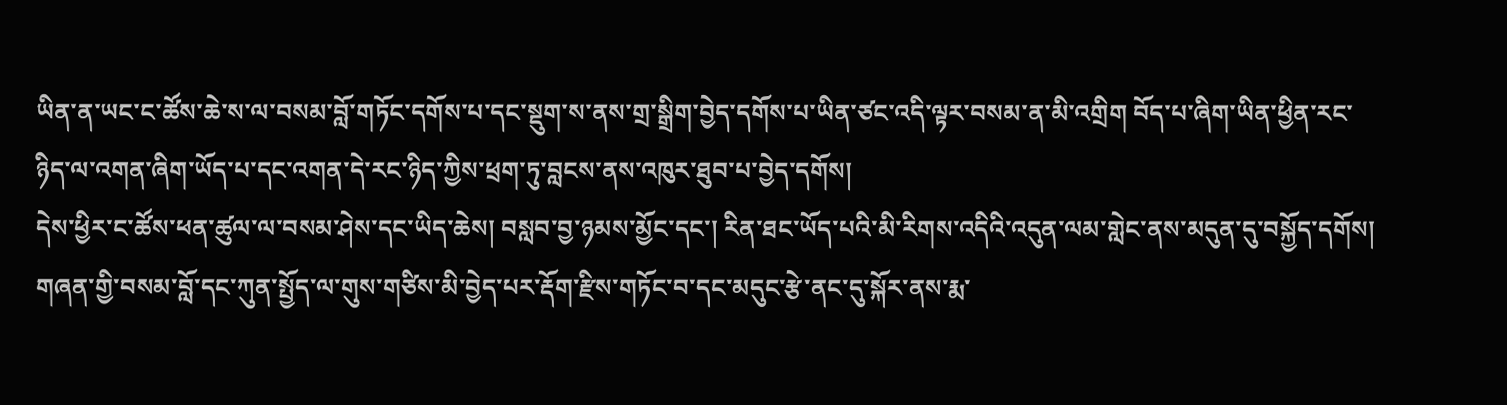ཡིན་ན་ཡང་ང་ཚོས་ཆེ་ས་ལ་བསམ་བློ་གཏོང་དགོས་པ་དང་སྡུག་ས་ནས་གྲ་སྒྲིག་བྱེད་དགོས་པ་ཡིན་ཙང་འདི་ལྟར་བསམ་ན་མི་འགྲིག བོད་པ་ཞིག་ཡིན་ཕྱིན་རང་ཉིད་ལ་འགན་ཞིག་ཡོད་པ་དང་འགན་དེ་རང་ཉིད་ཀྱིས་ཕྲག་ཏུ་བླངས་ནས་འཁུར་ཐུབ་པ་བྱེད་དགོས།
དེས་ཕྱིར་ང་ཚོས་ཕན་ཚུལ་ལ་བསམ་ཤེས་དང་ཡིད་ཆེས། བསླབ་བྱ་ཉམས་མྱོང་དང་། རིན་ཐང་ཡོད་པའི་མི་རིགས་འདིའི་འདུན་ལམ་གླེང་ནས་མདུན་དུ་བསྐྱོད་དགོས། གཞན་གྱི་བསམ་བློ་དང་ཀུན་སྤྱོད་ལ་གུས་གཙིས་མི་བྱེད་པར་རྡོག་རྫིས་གཏོང་བ་དང་མདུང་རྩེ་ནང་དུ་སྐོར་ནས་རྨ་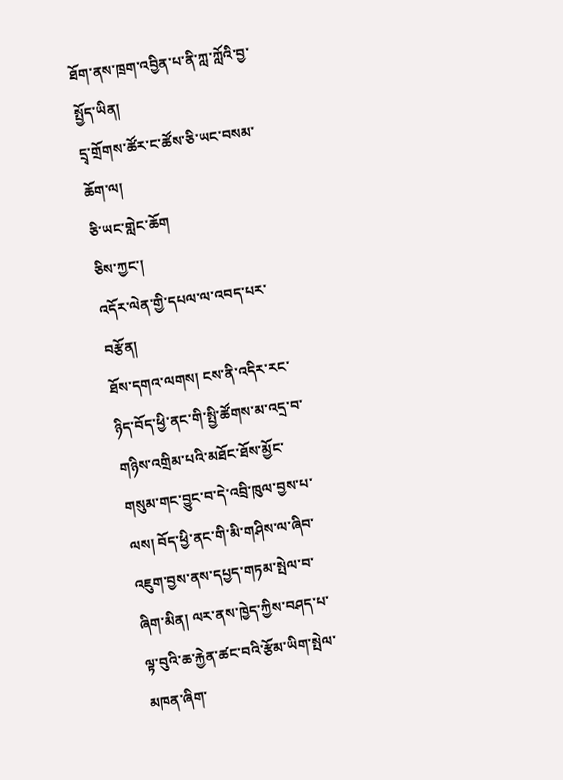ཐོག་ནས་ཁྲག་འབྱིན་པ་ནི་ཀླ་ཀློའི་བྱ་སྤྱོད་ཡིན།
དྲྭ་གྲོགས་ཚོར་ང་ཚོས་ཅི་ཡང་བསམ་ཆོག་ལ།
ཅི་ཡང་གླེང་ཆོག
ཅིས་ཀྱང་།
འདོར་ལེན་གྱི་དཔལ་ལ་འབད་པར་བརྩོན།
ཐོས་དགའ་ལགས། ངས་ནི་འདིར་རང་ཉིད་བོད་ཕྱི་ནང་གི་སྤྱི་ཚོགས་མ་འདྲ་བ་གཉིས་འགྲིམ་པའི་མཐོང་ཐོས་མྱོང་གསུམ་གང་བྱུང་བ་དེ་འབྲི་ཁུལ་བྱས་པ་ལས། བོད་ཕྱི་ནང་གི་མི་གཤིས་ལ་ཞིབ་འཇུག་བྱས་ནས་དཔྱད་གཏམ་སྤེལ་བ་ཞིག་མིན། ལར་ནས་ཁྱེད་ཀྱིས་བཤད་པ་ལྟ་བུའི་ཆ་རྐྱེན་ཚང་བའི་རྩོམ་ཡིག་སྤེལ་མཁན་ཞིག་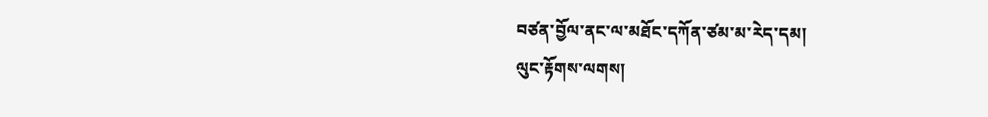བཙན་བྱོལ་ནང་ལ་མཐོང་དཀོན་ཙམ་མ་རེད་དམ།
ལུང་རྟོགས་ལགས།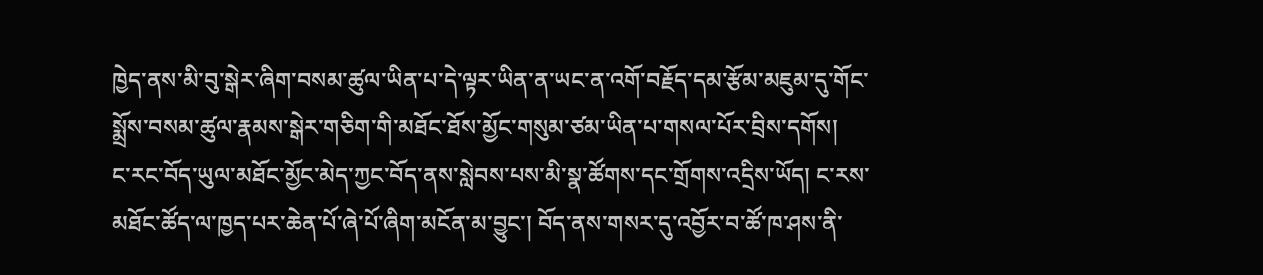ཁྱེད་ནས་མི་བུ་སྒེར་ཞིག་བསམ་ཚུལ་ཡིན་པ་དེ་ལྟར་ཡིན་ན་ཡང་ན་འགོ་བརྗོད་དམ་རྩོམ་མཇུམ་དུ་གོང་སྨྲོས་བསམ་ཚུལ་རྣམས་སྒེར་གཅིག་གི་མཐོང་ཐོས་མྱོང་གསུམ་ཙམ་ཡིན་པ་གསལ་པོར་བྲིས་དགོས།
ང་རང་བོད་ཡུལ་མཐོང་མྱོང་མེད་ཀྱང་བོད་ནས་སླེབས་པས་མི་སྣ་ཚོགས་དང་གྲོགས་འདྲིས་ཡོད། ང་རས་མཐོང་ཚོད་ལ་ཁྱད་པར་ཆེན་པོ་ཞེ་པོ་ཞིག་མངོན་མ་བྱུང་། བོད་ནས་གསར་དུ་འབྱོར་བ་ཚོ་ཁ་ཤས་ནི་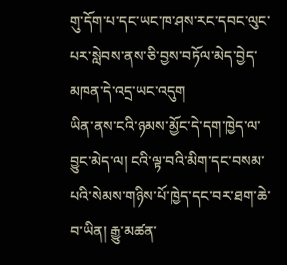གུ་དོག་པ་དང་ཡང་ཁ་ཤས་རང་དབང་ལུང་པར་སླེབས་ནས་ཅི་བྱས་བཏོལ་མེད་བྱེད་མཁན་དེ་འདྲ་ཡང་འདུག
ཡིན་ནས་ངའི་ཉམས་མྱོང་དེ་དག་ཁྱེད་ལ་བྱུང་མེད་ལ། ངའི་ལྟ་བའི་མིག་དང་བསམ་པའི་སེམས་གཉིས་པོ་ཁྱེད་དང་བར་ཐག་ཆེ་བ་ཡིན། རྒྱུ་མཚན་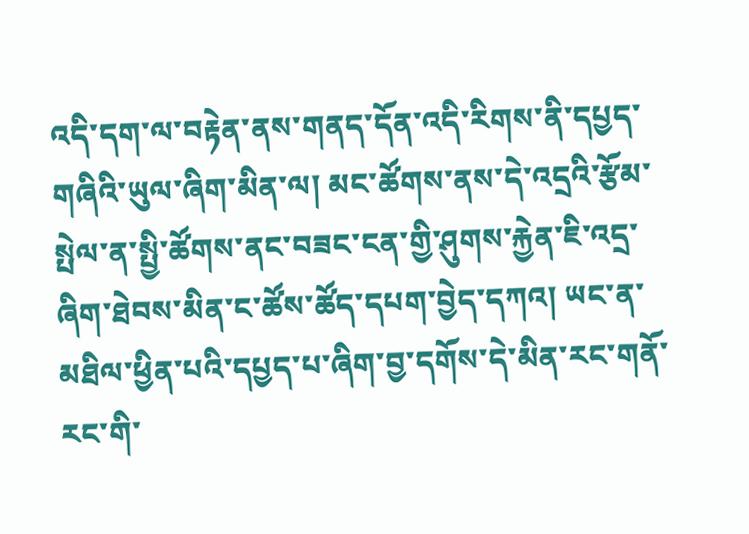འདི་དག་ལ་བརྟེན་ནས་གནད་དོན་འདི་རིགས་ནི་དཔྱད་གཞིའི་ཡུལ་ཞིག་མིན་ལ། མང་ཚོགས་ནས་དེ་འདྲའི་རྩོམ་སྤེལ་ན་སྤྱི་ཚོགས་ནང་བཟང་ངན་གྱི་ཤུགས་རྐྱེན་ཇི་འདྲ་ཞིག་ཐེབས་མིན་ང་ཚོས་ཚོད་དཔག་བྱེད་དཀའ། ཡང་ན་མཐིལ་ཕྱིན་པའི་དཔྱད་པ་ཞིག་བྱ་དགོས་དེ་མིན་རང་གནོ་རང་གི་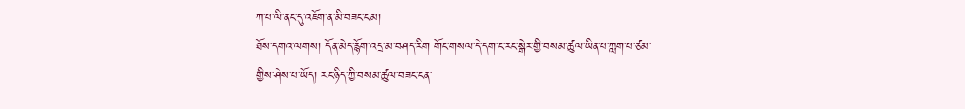ཀ་པ་ལི་ནང་དུ་འཇོག་ན་མི་བཟང་ངམ།
ཐོས་དགའ་ལགས། དོན་མེད་རྙོག་འདྲ་མ་བཤད་རིག གོང་གསལ་དེ་དག་ང་རང་སྒེར་གྱི་བསམ་ཚུལ་ཡིན་པ་ཀླག་པ་ཙམ་གྱིས་ཤེས་པ་ཡོད། རང་ཉིད་ཀྱི་བསམ་ཚུལ་བཟང་ངན་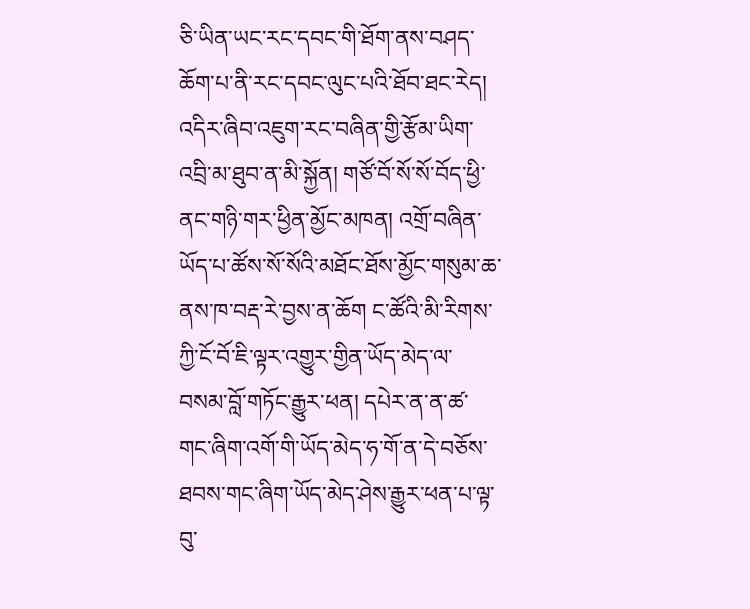ཅི་ཡིན་ཡང་རང་དབང་གི་ཐོག་ནས་བཤད་ཆོག་པ་ནི་རང་དབང་ལུང་པའི་ཐོབ་ཐང་རེད།
འདིར་ཞིབ་འཇུག་རང་བཞིན་གྱི་རྩོམ་ཡིག་འབྲི་མ་ཐུབ་ན་མི་སྐྱོན། གཙོ་བོ་སོ་སོ་བོད་ཕྱི་ནང་གཉི་གར་ཕྱིན་མྱོང་མཁན། འགྲོ་བཞིན་ཡོད་པ་ཚོས་སོ་སོའི་མཐོང་ཐོས་མྱོང་གསུམ་ཆ་ནས་ཁ་བརྡ་རེ་བྱས་ན་ཆོག ང་ཚོའི་མི་རིགས་ཀྱི་ངོ་བོ་ཇི་ལྟར་འགྱུར་གྱིན་ཡོད་མེད་ལ་བསམ་བློ་གཏོང་རྒྱུར་ཕན། དཔེར་ན་ན་ཚ་གང་ཞིག་འགོ་གི་ཡོད་མེད་ཧ་གོ་ན་དེ་བཅོས་ཐབས་གང་ཞིག་ཡོད་མེད་ཤེས་རྒྱུར་ཕན་པ་ལྟ་བུ་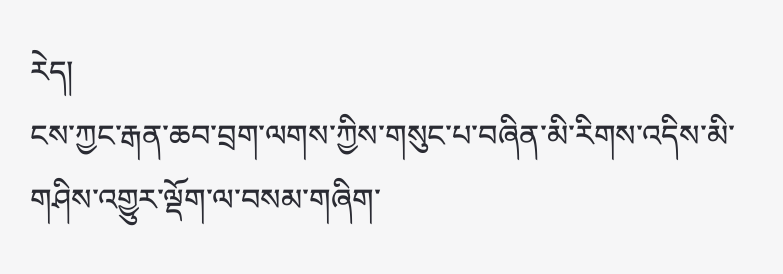རེད།
ངས་ཀྱང་རྒན་ཆབ་བྲག་ལགས་ཀྱིས་གསུང་པ་བཞིན་མི་རིགས་འདིས་མི་གཤིས་འགྱུར་ལྡོག་ལ་བསམ་གཞིག་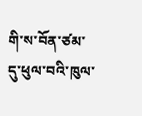གི་ས་བོན་ཙམ་དུ་ཕུལ་བའི་ཁུལ་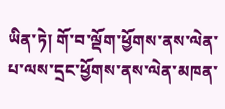ཡིན་ཏེ། གོ་བ་ལྡོག་ཕྱོགས་ནས་ལེན་པ་ལས་དྲང་ཕྱོགས་ནས་ལེན་མཁན་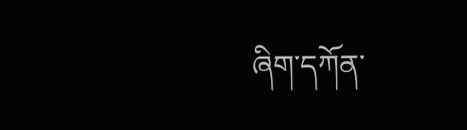ཞིག་དཀོན་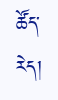ཚོད་རེད།